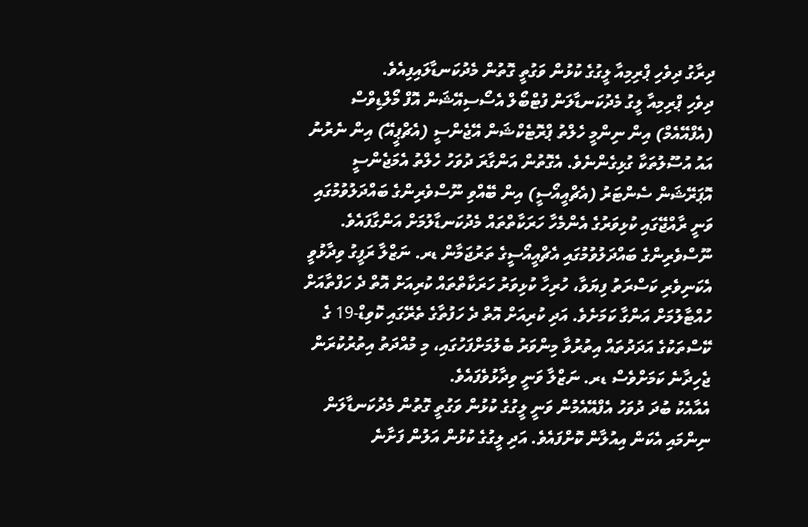ދިރާގު ދިވެހި ޕްރިމިއާ ލީގުގެ ކުޅުން ވަގުތީ ގޮތުން މެދުކަނޑާލައިފިއެވެ.
ދިވެހި ޕްރިމިއާ ލީގު މެދުކަނޑާލަން ފުޓްބޯލް އެސޯސިއޭޝަން އޮފް މޯލްޑިވްސް (އެފްއޭއެމް) އިން ނިންމީ ހެލްތު ޕްރޮޓެކްޝަން އޭޖެންސީ (އެޗްޕީއޭ) އިން ނެރުނު އައު އުސޫލުތަކާ ގުޅިގެންނެވެ. އެގޮތުން އަންގާރަ ދުވަހު ހެލްތު އެމަޖެންސީ އޮޕަރޭޝަން ސެންޓަރު (އެޗްއީއޯސީ) އިން ބޭއްވި ނޫސްވެރިންގެ ބައްދަލުވުމުގައި ވަނީ ރާއްޖޭގައި ކުޅިވަރުގެ އެންމެހާ ހަރަކާތްތައް މެދުކަނޑާލުމަށް އަންގާފައެވެ.
ނޫސްވެރިންގެ ބައްދަލުވުމުގައި އެޗްއީއޯސީގެ ތަރުޖަމާން ޑރ. ނަޒްލާ ރަފީގު ވިދާޅުވީ އެކަނިވެރި ކަސްރަތު ފިޔަވާ، ހުރިހާ ކުޅިވަރު ހަރަކާތްތައް ކުރިއަށް އޮތް ދެ ހަފްތާއަށް ހުއްޓާލުމަށް އަންގާ ކަމަށެވެ. އަދި ކުރިއަށް އޮތް ދެ ހަފުތާގެ ތެރޭގައި ކޮވިޑް-19 ގެ ކޭސްތަކުގެ އަދަދުތައް އިތުރުވާ މިންވަރު ބެލުމަށްފަހުގައި، މި މުއްދަތު އިތުރުކުރަން ޖެހިދާނެ ކަމަށްވެސް ޑރ. ނަޒްލާ ވަނީ ވިދާޅުވެފައެވެ.
އެއާއެކު ބުދަ ދުވަހު އެފްއޭއެމުން ވަނީ ލީގުގެ ކުޅުން ވަގުތީ ގޮތުން މެދުކަނޑާލަން ނިންމައި އެކަން އިއުލާން ކޮށްފައެވެ. އަދި ލީގުގެ ކުޅުން އަލުން ފަށާނެ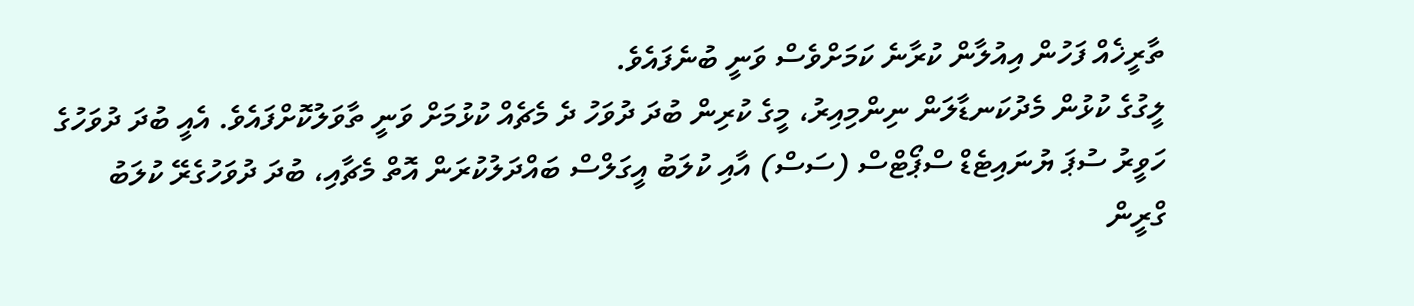ތާރީޚެއް ފަހުން އިއުލާން ކުރާނެ ކަމަށްވެސް ވަނީ ބުނެފައެވެ.
ލީގުގެ ކުޅުން މެދުކަނޑާލަން ނިންމިއިރު، މީގެ ކުރިން ބުދަ ދުވަހު ދެ މެޗެއް ކުޅުމަށް ވަނީ ތާވަލުކޮށްފައެވެ. އެއީ ބުދަ ދުވަހުގެ ހަވީރު ސުޕަ ޔުނައިޓެޑް ސްޕޯޓްސް (ސަސް) އާއި ކުލަބު އީގަލްސް ބައްދަލުކުރަން އޮތް މެޗާއި، ބުދަ ދުވަހުގެރޭ ކުލަބު ގްރީން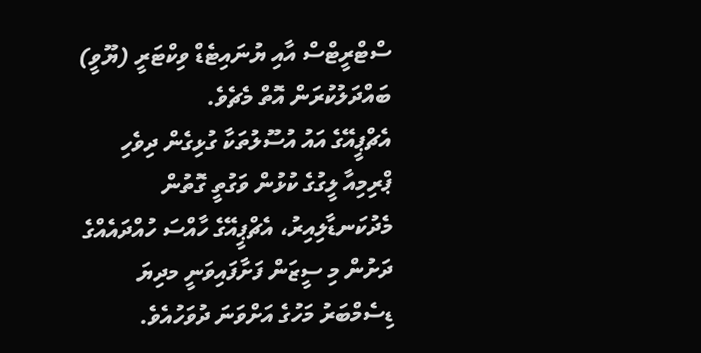ސްޓްރީޓްސް އާއި ޔުނައިޓެޑް ވިކްޓަރީ (ޔޫވީ) ބައްދަލުކުރަން އޮތް މެޗެވެ.
އެޗްޕީއޭގެ އައު އުސޫލުތަކާ ގުޅިގެން ދިވެހި ޕްރިމިއާ ލީގުގެ ކުޅުން ވަގުތީ ގޮތުން މެދުކަނޑާލިއިރު، އެޗްޕީއޭގެ ހާއްސަ ހުއްދައެއްގެ ދަށުން މި ސީޒަން ފަށާފައިވަނީ މދިޔަ ޑިސެމްބަރު މަހުގެ އަށްވަނަ ދުވަހުއެވެ.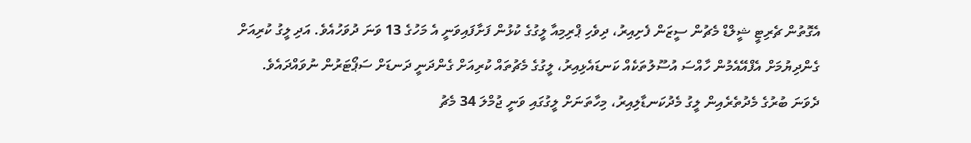އެގޮތުން ޗެރިޓީ ޝީލްޑް މެޗުން ސީޒަން ފެށިއިރު، ދިވެހި ޕްރިމިއާ ލީގުގެ ކުޅުން ފަށާފައިވަނީ އެ މަހުގެ 13 ވަނަ ދުވަހުއެވެ. އަދި ލީގު ކުރިއަށް ގެންދިޔުމަށް އެފްއޭއެމުން ހާއްސަ އުސޫލުތަކެއް ކަނޑައެޅިއިރު، ލީގުގެ މެޗުތައް ކުރިއަށް ގެންދަނީ ދަނޑަށް ސަޕޯޓަރުން ނުވައްދައެވެ.
ދެވަނަ ބުރުގެ މެދުތެރެއިން ލީގު މެދުކަނޑާލިއިރު، މިހާތަނަށް ލީގުގައި ވަނީ ޖުމްލަ 34 މެޗު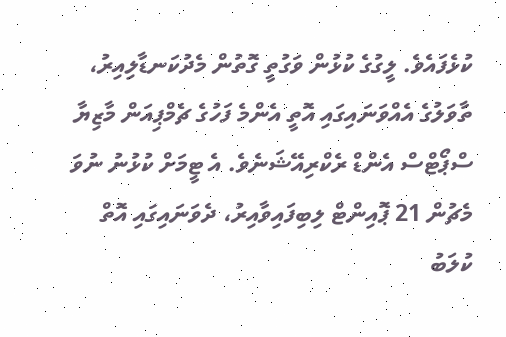ކުޅެފައެވެ. ލީގުގެ ކުޅުން ވަގުތީ ގޮތުން މެދުކަނޑާލިއިރު، ތާވަލުގެ އެއްވަނައިގައި އޮތީ އެންމެ ފަހުގެ ޗެމްޕިއަން މާޒިޔާ ސްޕޯޓްސް އެންޑް ރެކްރިއޭޝަނެވެ. އެ ޓީމަށް ކުޅުނު ނުވަ މެޗުން 21 ޕޮއިންޓް ލިބިފައިވާއިރު، ދެވަނައިގައި އޮތް ކުލަބު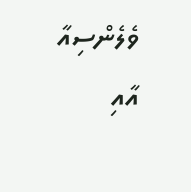ވެލެންސިއާ އާއި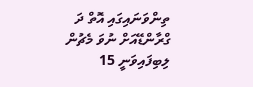ތިންވަނައިގައި އޮތް ދަ ގްރާންޑޭއަށް ނުވަ މެޗުން ލިބިފައިވަނީ 15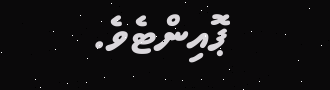ޕޮއިންޓެވެ.